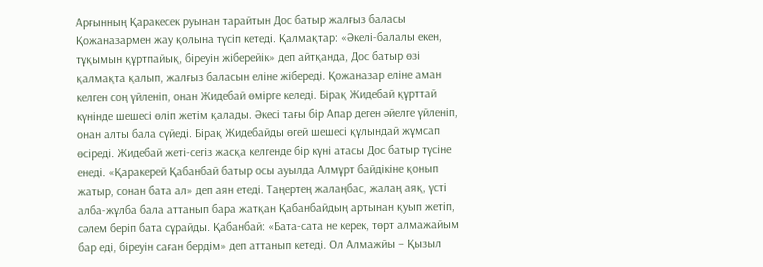Арғынның Қаракесек руынан тарайтын Дос батыр жалғыз баласы Қожаназармен жау қолына түсіп кетеді. Қалмақтар: «Әкелі-балалы екен, тұқымын құртпайық, біреуін жіберейік» деп айтқанда, Дос батыр өзі қалмақта қалып, жалғыз баласын еліне жібереді. Қожаназар еліне аман келген соң үйленіп, онан Жидебай өмірге келеді. Бірақ Жидебай құрттай күнінде шешесі өліп жетім қалады. Әкесі тағы бір Апар деген әйелге үйленіп, онан алты бала сүйеді. Бірақ Жидебайды өгей шешесі құлындай жұмсап өсіреді. Жидебай жеті-сегіз жасқа келгенде бір күні атасы Дос батыр түсіне енеді. «Қаракерей Қабанбай батыр осы ауылда Алмұрт байдікіне қонып жатыр, сонан бата ал» деп аян етеді. Таңертең жалаңбас, жалаң аяқ, үсті алба-жұлба бала аттанып бара жатқан Қабанбайдың артынан қуып жетіп, сәлем беріп бата сұрайды. Қабанбай: «Бата-сата не керек, төрт алмажайым бар еді, біреуін саған бердім» деп аттанып кетеді. Ол Алмажйы – Қызыл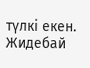түлкі екен. Жидебай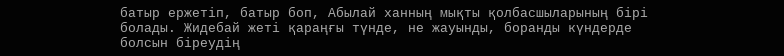батыр ержетіп, батыр боп, Абылай ханның мықты қолбасшыларының бірі болады. Жидебай жеті қараңғы түнде, не жауынды, боранды күндерде болсын біреудің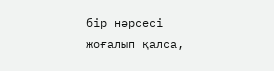бір нәрсесі жоғалып қалса,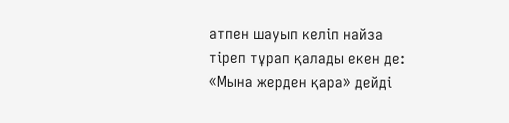атпен шауып келіп найза тіреп тұрап қалады екен де: «Мына жерден қара» дейді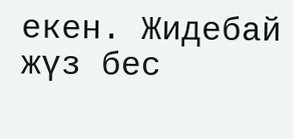екен. Жидебай жүз бес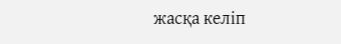жасқа келіп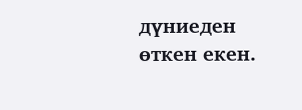дүниеден өткен екен.